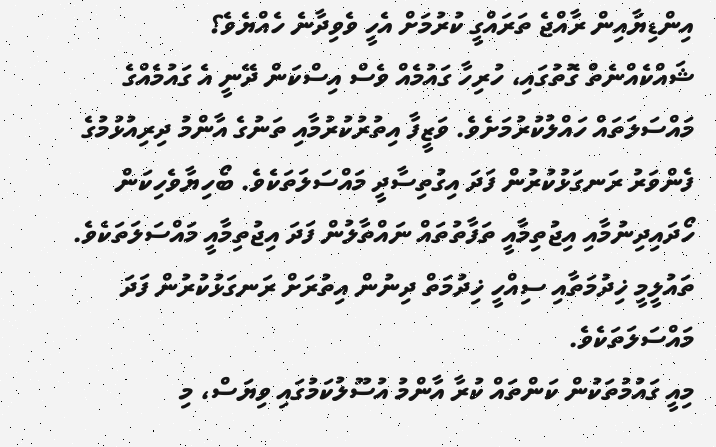އިންޑިޔާއިން ރާއްޖެ ތަރައްގީ ކުރުމަށް އެހީ ވެވިދާނެ ހެއްޔެވެ؟
ޝައްކެއްނެތް ގޮތުގައި، ހުރިހާ ގައުމެއް ވެސް އިސްކަން ދޭނީ އެ ގައުމެއްގެ މައްސަލަތައް ހައްލުކުރުމަށެވެ. ވަޒީފާ އިތުރުކުރުމާއި ތަނުގެ އާންމު ދިރިއުޅުމުގެ ފެންވަރު ރަނގަޅުކުރުން ފަދަ އިގުތިސާދީ މައްސަލަތަކެވެ. ބޯހިޔާވެހިކަން ހޯދައިދިނުމާއި އިޖުތިމާއީ ތަފާތުތައް ނައްތާލުން ފަދަ އިޖުތިމާއީ މައްސަލަތަކެވެ. ތައުލީމީ ޚިދުމަތާއި ސިއްހީ ޚިދުމަތް ދިނުން އިތުރަށް ރަނގަޅުކުރުން ފަދަ މައްސަލަތަކެވެ.
މިއީ ގައުމުތަކުން ކަންތައް ކުރާ އާންމު އުސޫލުކަމުގައި ވިޔަސް، މި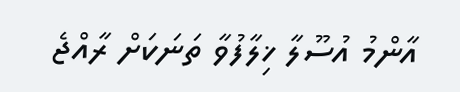އާންމު އުސޫލާ ޚިލާފުވާ ތަނަކަށް ރާއްޖެ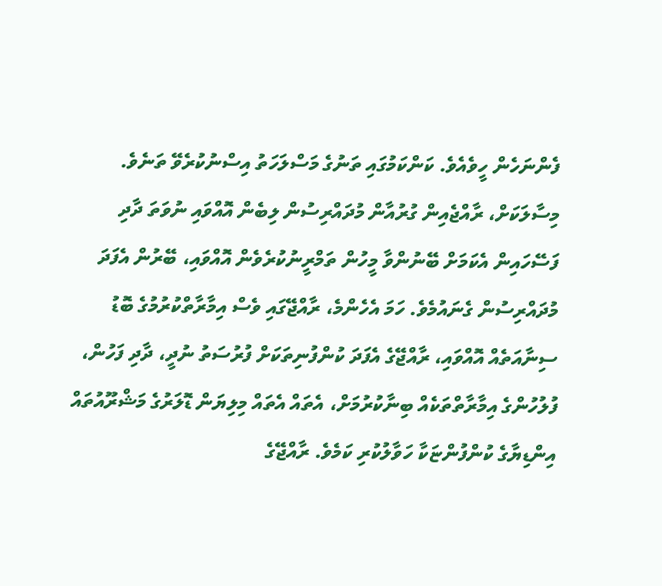ފެންނަހެން ހީވެއެވެ. ކަންކަމުގައި ތަނުގެ މަސްލަހަތު އިސްނުކުރެވޭ ތަނެވެ. މިސާލަކަށް، ރާއްޖެއިން ގުރުއާން މުދައްރިސުން ލިބެން އޮއްވައި ނުވަތަ ދާދި ފަސޭހައިން އެކަމަށް ބޭނުންވާ މީހުން ތަމްރީނުކުރެވެން އޮއްވައި، ބޭރުން އެފަދަ މުދައްރިސުން ގެނައުމެވެ. ހަމަ އެހެންމެ، ރާއްޖޭގައި ވެސް އިމާރާތްކުރުމުގެ ބޮޑު ސިނާއަތެއް އޮއްވައި، ރާއްޖޭގެ އެފަދަ ކުންފުނިތަކަށް ފުރުސަތު ނުދީ، ދާދި ފަހުން، ފުލުހުންގެ އިމާރާތްތަކެއް ބިނާކުރުމަށް، އެތައް އެތައް މިލިޔަން ޑޮލަރުގެ މަޝްރޫއުތައް އިންޑިޔާގެ ކުންފުންޏަކާ ހަވާލުކުރި ކަމެވެ. ރާއްޖޭގެ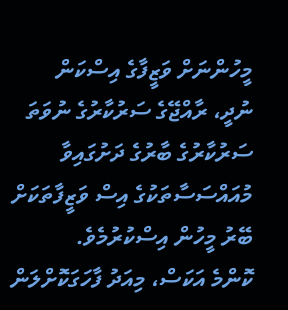މީހުންނަށް ވަޒީފާގެ އިސްކަން ނުދީ، ރާއްޖޭގެ ސަރުކާރުގެ ނުވަތަ ސަރުކާރުގެ ބާރުގެ ދަށުގައިވާ މުއައްސަސާތަކުގެ އިސް ވަޒީފާތަކަށް ބޭރު މީހުން އިސްކުރުމެވެ.
ކޮންމެ އަކަސް، މިއަދު ފާހަގަކޮށްލަން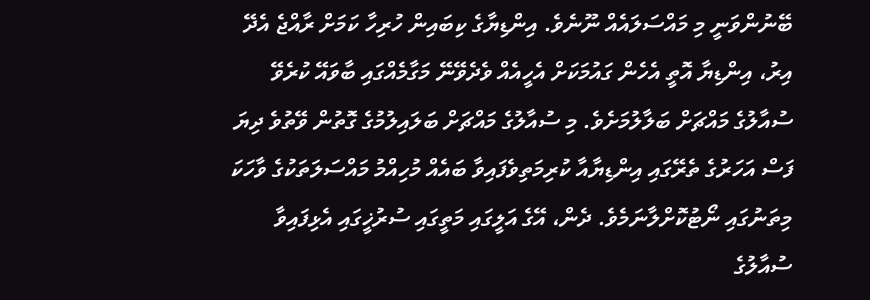ބޭނުންވަނީ މި މައްސަލައެއް ނޫނެވެ. އިންޑިޔާގެ ކިބައިން ހުރިހާ ކަމަށް ރާއްޖެ އެދޭ އިރު، އިންޑިޔާ އޮތީ އެހެން ގައުމަކަށް އެހީއެއް ވެދެވޭނޭ މަގާމެއްގައި ބާވައޭ ކުރެވޭ ސުއާލުގެ މައްޗަށް ބަލާލުމަށެވެ. މި ސުއާލުގެ މައްޗަށް ބަލައިލުމުގެ ގޮތުން ވޭތުވެ ދިޔަ ފަސް އަހަރުގެ ތެރޭގައި އިންޑިޔާއާ ކުރިމަތިވެފައިވާ ބައެއް މުހިއްމު މައްސަލަތަކުގެ ވާހަކަ މިތަނުގައި ނޯޓުކޮށްލާނަމެވެ. ދެން، އޭގެ އަލީގައި މަތީގައި ސުރުޚީގައި އެޅިފައިވާ ސުއާލުގެ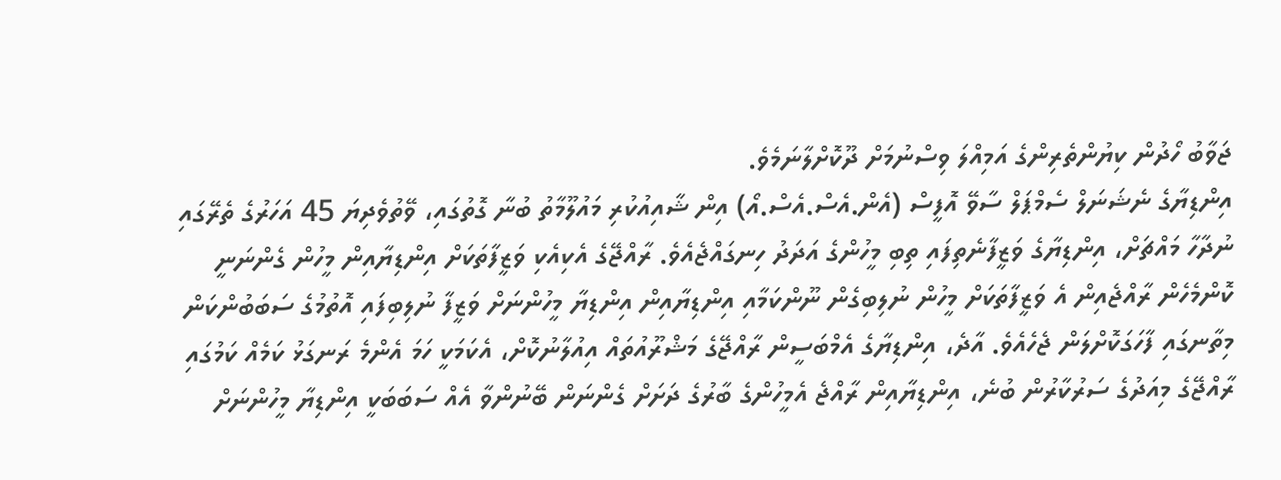ޖަވާބު ހޯދުން ކިޔުންތެރިންގެ އަމިއްލަ ވިސްނުމަށް ދޫކޮށްލާނަމެވެ.
އިންޑިޔާގެ ނެޝަނަލް ސެމްޕަލް ސާވޭ އޮފީސް (އެން.އެސް.އެސް.އޯ) އިން ޝާއިއުކުރި މައުލޫމާތު ބުނާ ގޮތުގައި، ވޭތުވެދިޔަ 45 އަހަރުގެ ތެރޭގައި ނުދާހާ މައްޗަށް، އިންޑިޔާގެ ވަޒީފާނެތިފައި ތިބި މީހުންގެ އަދަދު ހިނގައްޖެއެވެ. ރާއްޖޭގެ އެކިއެކި ވަޒީފާތަކަށް އިންޑިޔާއިން މީހުން ގެންނަނީ ކޮންމެހެން ރާއްޖެއިން އެ ވަޒީފާތަކަށް މީހުން ނުލިބިގެން ނޫންކަމާއި އިންޑިޔާއިން އިންޑިޔާ މީހުންނަށް ވަޒީފާ ނުލިބިފައި އޮތުމުގެ ސަބަބުންކަން މިތާނގައި ފާހަގަކޮށްލަން ޖެހެއެވެ. އާދެ، އިންޑިޔާގެ އެމްބަސީން ރާއްޖޭގެ މަޝްރޫއުތައް އިއުލާނުކޮށް، އެކަމަކީ ހަމަ އެންމެ ރަނގަޅު ކަމެއް ކަމުގައި ރާއްޖޭގެ މިއަދުގެ ސަރުކާރުން ބުނެ، އިންޑިޔާއިން ރާއްޖެ އެމީހުންގެ ބާރުގެ ދަށަށް ގެންނަން ބޭނުންވާ އެއް ސަބަބަކީ އިންޑިޔާ މީހުންނަށް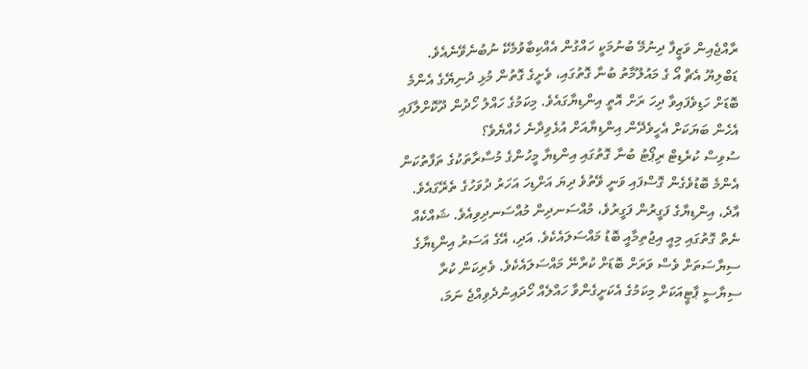ރާއްޖެއިން ވަޒީފާ ދިނުމޭ ބުނުމަކީ ހައްގުން އެއްކިބާވުމެކޭ ނުބުނެވޭނެއެވެ.
ޑަބްލިޔޫ އެޗް އޯ ގެ މައުލޫމާތު ބުނާ ގޮތުގައި، ވެށީގެ ގޮތުން މުޅި ދުނިޔޭގެ އެންމެ ބޮޑަށް ހަޑިވެފައިވާ ދިހަ ރަށް އޮތީ އިންޑިޔާގައެވެ. މިކަމުގެ ހައްލު ހޯދުން ދޫކޮށްލާފައި އެހެން ބަޔަކަށް އެހީވެދޭން އިންޑިޔާއަށް އުޅެވިދާނެ ހެއްޔެވެ؟
ސުވިސް ކުރެޑިޓް ރިޕޯޓު ބުނާ ގޮތުގައި އިންޑިޔާ މީހުންގެ މުސާރާތަކުގެ ތަފާތުކަން އެންމެ ބޮޑުވެގެން ގޮސްފައި ވަނީ ވޭތުވެ ދިޔަ އަށްޑިހަ އަހަރު ދުވަހުގެ ތެރޭގައެވެ. އާދެ، އިންޑިޔާގެ ފަގީރުން ފަގީރުވެ، މުއްސަނދިން މުއްސަނދިވިއެވެ. ޝައްކެއް ނެތް ގޮތުގައި މިއީ އިޖުތިމާއީ ބޮޑު މައްސަލައެކެވެ. އަދި، އޭގެ އަސަރު އިންޑިޔާގެ ސިޔާސަތަށް ވެސް ވަރަށް ބޮޑަށް ކުރާނޭ މައްސަލައެކެވެ. ވެރިކަން ކުރާ ސިޔާސީ ޕާޓީއަކަށް މިކަމުގެ އެކަށީގެންވާ ހައްލެއް ހޯދައިނުދެވިއްޖެ ނަމަ،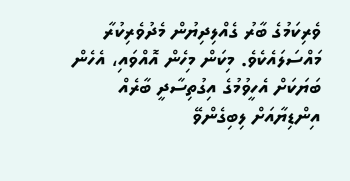ވެރިކަމުގެ ބާރު ގެއްލިދިޔުން މެދުވެރިކުރާ މައްސަލައެކެވެ. މިކަން މިހެން އޮއްވައި، އެހެން ބަޔަކަށް އެހީވުމުގެ އިގުތިސާދީ ބާރެއް އިންޑިޔާއަށް ލިބިގެންވޭ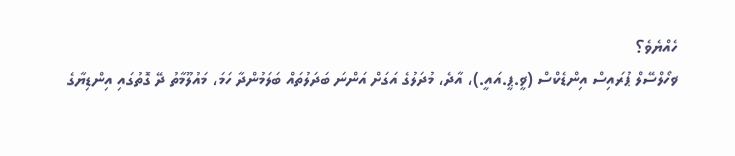ހެއްޔެވެ؟
ޥހޯލްސޭލް ޕުރައިސް އިންޑެކްސް (ޥީ.ޕީ.އައީ.)، އާދެ، މުދަލުގެ އަގަށް އަންނަ ބަދަލުތައް ބަލަމުންދާ ހަމަ، މައުލޫމާތު ދޭ ގޮތުގައި އިންޑިޔާގެ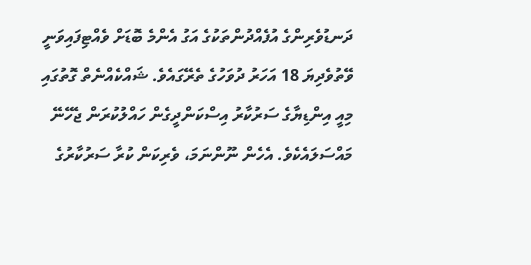ދަނޑުވެރިންގެ އުފެއްދުންތަކުގެ އަގު އެންމެ ބޮޑަށް ވެއްޓިފައިވަނީ ވޭތުވެދިޔަ 18 އަހަރު ދުވަހުގެ ތެރޭގައެވެ. ޝައްކެއްނެތް ގޮތުގައި މިއީ އިންޑިޔާގެ ސަރުކާރު އިސްކަންދީގެން ހައްލުކުރަން ޖެހޭނޭ މައްސަލައެކެވެ. އެހެން ނޫންނަމަ، ވެރިކަން ކުރާ ސަރުކާރުގެ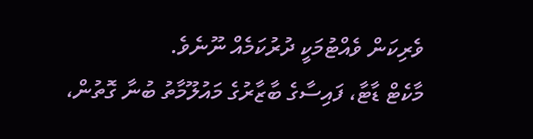ވެރިކަން ވެއްޓުމަކީ ދުރުކަމެއް ނޫނެވެ.
މާކެޓް ޑާޓާ، ފައިސާގެ ބާޒާރުގެ މައުލޫމާތު ބުނާ ގޮތުން،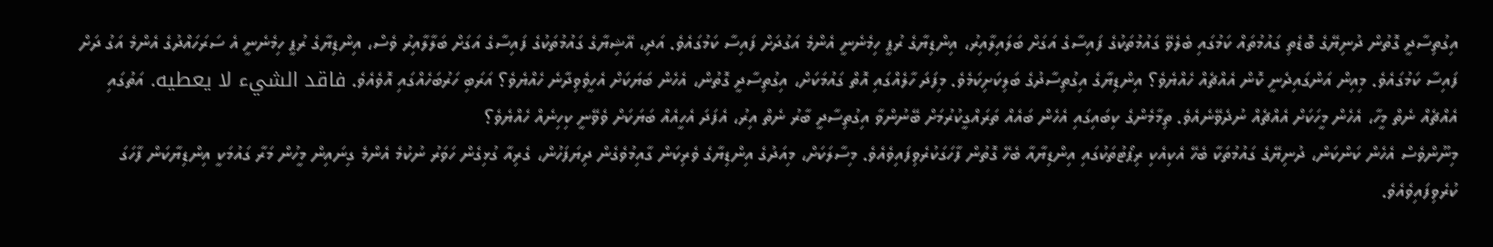އިގުތިސާދީ ގޮތުން ދުނިޔޭގެ ބޮޑެތި ގައުމުތައް ކަމުގައި ބެލެވޭ ގައުމުތަކުގެ ފައިސާގެ އަގަށް ބަލައިލާއިރު، އިންޑިޔާގެ ރުޕީ ހިމެނެނީ އެންމެ އަގުދަށް ފައިސާ ކަމުގައެވެ. އަދި، އޭޝިޔާގެ ގައުމުތަކުގެ ފައިސާގެ އަގަށް ބަލާލާއިރު ވެސް، އިންޑިޔާގެ ރުޕީ ހިމެނެނީ އެ ސަރަހައްދުގެ އެންމެ އަގު ދަށް ފައިސާ ކަމުގައެވެ. މިއިން އަންގައިދެނީ ކޮން އެއްޗެއް ހެއްޔެވެ؟ އިންޑިޔާގެ އިގުތިސާދުގެ ބަލިކަށިކަމެވެ. މިފަދަ ހާލެއްގައި އޮތް ގައުމަކަށް، އިގުތިސާދީ ގޮތުން، އެހެން ބަޔަކަށް އެހީވެވިދާނެ ހެއްޔެވެ؟ އަރަބި ހަރުބަހެއްގައި އޮވެއެވެ. فاقد الشيء لا يعطيه. އަތުގައި އެއްޗެއް ނެތް މީހާ، އެހެން މީހަކަށް އެއްޗެއް ނުދެވޭނެއެވެ. ތިމާމެންގެ ކިބައިގައި އެހެން ބައެއް ތަރައްގީކުރުމަށް ބޭނުންވާ އިގުތިސާދީ ބާރު ނެތް އިރު، އެފަދަ އެހީއެއް ބަޔަކަށް ވެވޭނީ ކިހިނެއް ހެއްޔެވެ؟
މިނޫންވެސް އެހެން ކަންކަން، ދުނިޔޭގެ ގައުމުތަކާ ބެހޭ އެކިއެކި ރިޕޯޓުތަކުގައި އިންޑިޔާއާ ބެހޭ ގޮތުން ފާހަގަކުރެވިފައިވެއެވެ. މިސާލަކަށް، މިއަދުގެ އިންޑިޔާގެ ވެރިކަން ގާއިމުވެގެން ދިޔަފަހުން، ގެރިއާ ގުޅިގެން ހަވަރު ނުކުމެ އެންމެ ގިނައިން މީހުން މަރާ ގައުމަކީ އިންޑިޔާކަން ފާހަގަ ކުރެވިފައިވެއެވެ.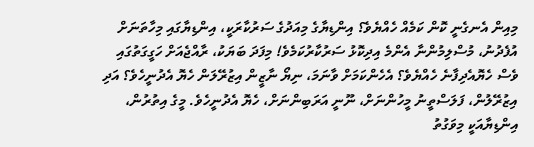މިއިން އެނގެނީ ކޮން ކަމެއް ހެއްޔެވެ؟ އިންޑިޔާގެ މިއަދުގެ ސަރުކާރަކީ، އިންޑިޔާގައި މިހާތަނަށް އުފެދުނު، މުސްލިމުންނާ އެންމެ އިދިކޮޅު ސަރުކާރުކަމެވެ! މިފަދަ ބަޔަކު، ރާއްޖެއަށް ހަގީގަތުގައި ވެސް ހެޔޮއެދިފާނެ ހެއްޔެވެ؟ އެހެންކަމަށް ވާނަމަ، ނިޔޯ ނާޒީން އިޒުރޭލަން ހެޔޮ އެދުނީހެވެ؟ އަދި އިޒުރޭލުން، ފަލަސްތީނު މީހުންނަށް، ނޫނީ އަރަބިންނަށް، ހެޔޮ އެދުނީހެވެ. މީގެ އިތުރުން، އިންޑިޔާއަކީ މިވަގުތު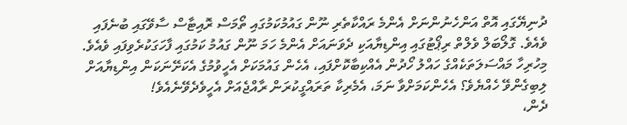ދުނިޔޭގައި އޮތް އަންހެނުންނަށް އެންމެ ރައްކާތެރި ނޫން ގައުމުކަމުގައި ތޯމަސް ރޮއިޓާސް ސާވޭގައި ބުނެފައި ވެއެވެ. ގޮލޯބަލް ވެލްތް ރިޕޯޓުގައި އިންޑިޔާއަކި ދެވަނައަށް އެންމެ ހަމަ ނޫން ގައުމު ކަމުގައި ފާހަގަކުރެވިފައި ވެއެވެ. މިހުރިހާ މައްސަލަތަކެއްގެ ހައްލު ހޯދުން އެއްކިބާކޮށްފައި، އެހެން ގައުމަކަށް އެހީވުމުގެ އެކަށޭނަކަން އިންޑިޔާއަށް ލިބިގެންވޭ ހެއްޔެވެ؟ އެހެންކަމަށްވާ ނަމަ، އެމެރިކާ ތަރައްގީކުރަން ރާއްޖެއަށް އެހީވެދެވޭނެއެވެ!
ދެން،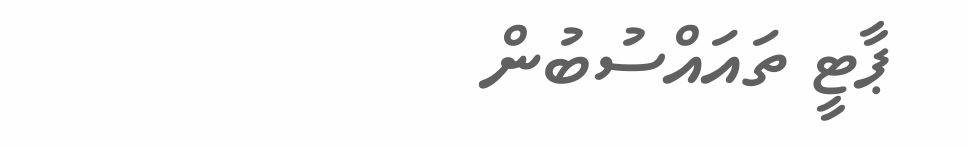ޕާޓީ ތައައްސުބުން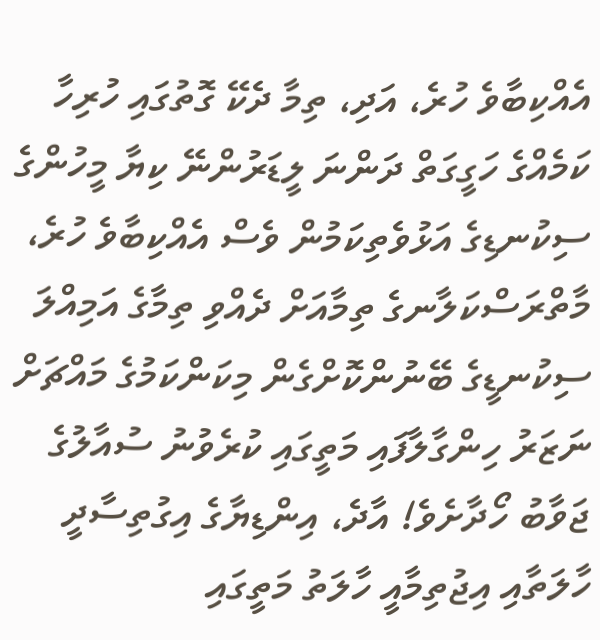އެއްކިބާވެ ހުރެ، އަދި، ތިމާ ދެކޭ ގޮތުގައި ހުރިހާ ކަމެއްގެ ހަގީގަތް ދަންނަ ލީޑަރުންނޭ ކިޔާ މީހުންގެ ސިކުނޑިގެ އަޅުވެތިކަމުން ވެސް އެއްކިބާވެ ހުރެ، މާތްރަސްކަލާނގެ ތިމާއަށް ދެއްވި ތިމާގެ އަމިއްލަ ސިކުނޑީގެ ބޭނުންކޮށްގެން މިކަންކަމުގެ މައްޗަށް ނަޒަރު ހިންގާލާފައި މަތީގައި ކުރެވުނު ސުއާލުގެ ޖަވާބު ހޯދާށެވެ! އާދެ، އިންޑިޔާގެ އިގުތިސާދީ ހާލަތާއި އިޖުތިމާއީ ހާލަތު މަތީގައި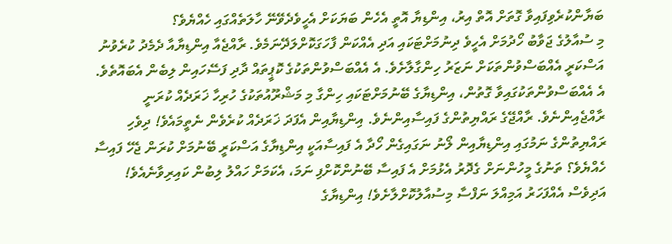ބަޔާންކުރެވިފައިވާ ގޮތަށް އޮތް އިރު، އިންޑިޔާ އޮތީ އެހެން ބަޔަކަށް އެހީވެދެވޭނޭ ހާލަތެއްގައި ހެއްޔެވެ؟
މި ސުއާލުގެ ޖަވާބު ހޯދުމަށް އެހީވެ ދިނުމަށްޓަކައި އަދި އެއްކަން ފާހަގަކޮށްލަދޭނަމެވެ. ރާއްޖެއާ އިންޑިޔާއާ ދެމެދު ކުރެވުނު އަސްކަރީ އެއްބަސްވުންތަކަށް ނަޒަރު ހިންގާލާށެވެ. އެ އެއްބަސްވުންތަކުގެ ކޮޕީތައް ދާދި ފަސޭހައިން ލިބެން އެބައޮތެވެ. އެ އެއްބަސްވުންތަކުގައިވާ ގޮތުން، އިންޑިޔާގެ ބޭނުމަށްޓަކައި ހިންގާ މި މަޝްރޫއުތަކުގެ ހުރިހާ ޚަރަދެއް ކުރަނީ ރާއްޖެއިންނެވެ. ރާއްޖޭގެ ރައްޔިތުންގެ ފައިސާއިންނެވެ. އިންޑިޔާއިން އެފަދަ ޚަރަދެއް ކުރެވެން ނެތީމައެވެ! ދިވެހި ރައްޔިތުންގެ ނަމުގައި އިންޑިޔާއިން ލޯނު ނަގައިގެން ހޯދާ އެ ފައިސާއަކީ އިންޑިޔާގެ އަސްކަރީ ބޭނުމަށް ކުރަން ޖެހޭ ފައިސާ ހެއްޔެވެ؟ ތަނުގެ މީހުންނަށް ގެދޮރު އެޅުމަށް އެ ފައިސާ ބޭނުންކޮށްފި ނަމަ، އެކަމަށް ހައްލު ލިބުން ކައިރިވާނެއެވެ! އަދިވެސް އެއްފަހަރު އަމިއްލަ ނަފްސާ މިސުއާލުކޮށްލާށެވެ! އިންޑިޔާގެ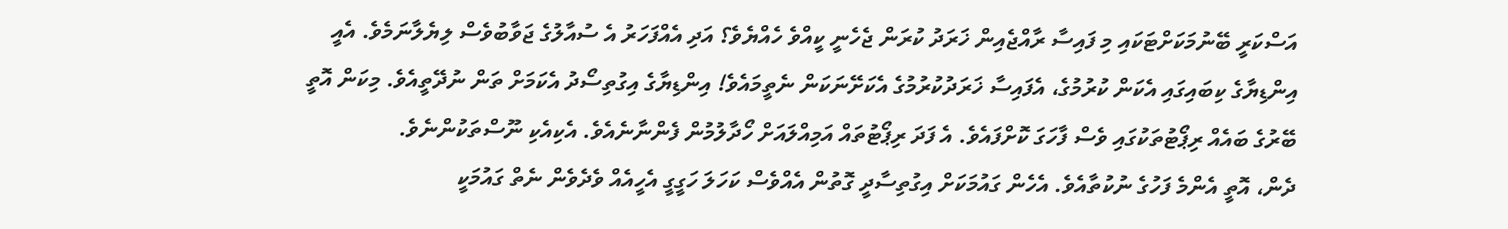އަސްކަރީ ބޭނުމަކަށްޓަކައި މި ފައިސާ ރާއްޖެއިން ޚަރަދު ކުރަން ޖެހެނީ ކީއްވެ ހެއްޔެވެ؟ އަދި އެއްފަހަރު އެ ސުއާލުގެ ޖަވާބުވެސް ލިޔެލާނަމެވެ. އެއީ އިންޑިޔާގެ ކިބައިގައި އެކަން ކުރުމުގެ، އެފައިސާ ޚަރަދުކުރުމުގެ އެކަށޭނަކަން ނެތީމައެވެ! އިންޑިޔާގެ އިގުތިސޯދު އެކަމަށް ތަން ނުދޭތީއެވެ. މިކަން އޮތީ ބޭރުގެ ބައެއް ރިޕޯޓުތަކުގައި ވެސް ފާހަގަ ކޮށްފައެވެ. އެ ފަދަ ރިޕޯޓުތައް އަމިއްލައަށް ހޯދާލުމުން ފެންނާނެއެވެ. އެކިއެކި ނޫސްތަކުންނެވެ.
ދެން، އޮތީ އެންމެ ފަހުގެ ނުކުތާއެވެ. އެހެން ގައުމަކަށް އިގުތިސާދީ ގޮތުން އެއްވެސް ކަހަލަ ހަގީގީ އެހީއެއް ވެދެވެން ނެތް ގައުމަކީ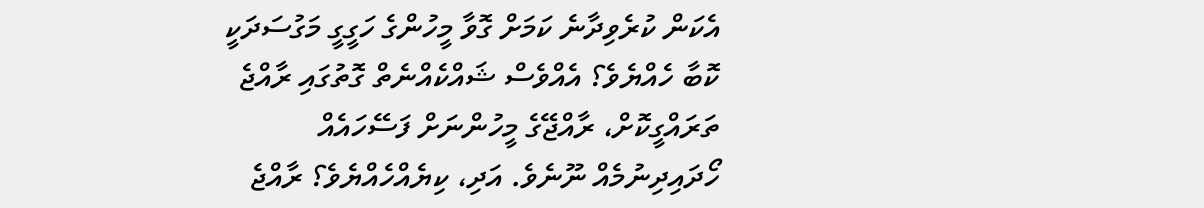އެކަން ކުރެވިދާނެ ކަމަށް ގޮވާ މީހުންގެ ހަގީގީ މަގުސަދަކީ ކޮބާ ހެއްޔެވެ؟ އެއްވެސް ޝައްކެއްނެތް ގޮތުގައި ރާއްޖެ ތަރައްގީކޮށް، ރާއްޖޭގެ މީހުންނަށް ފަސޭހައެއް ހޯދައިދިނުމެއް ނޫނެވެ. އަދި، ކިޔެއްހެއްޔެވެ؟ ރާއްޖެ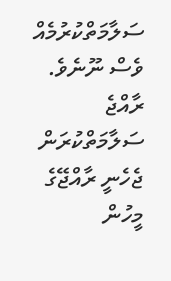ސަލާމަތްކުރުމެއް ވެސް ނޫނެވެ. ރާއްޖެ ސަލާމަތްކުރަން ޖެހެނީ ރާއްޖޭގެ މީހުން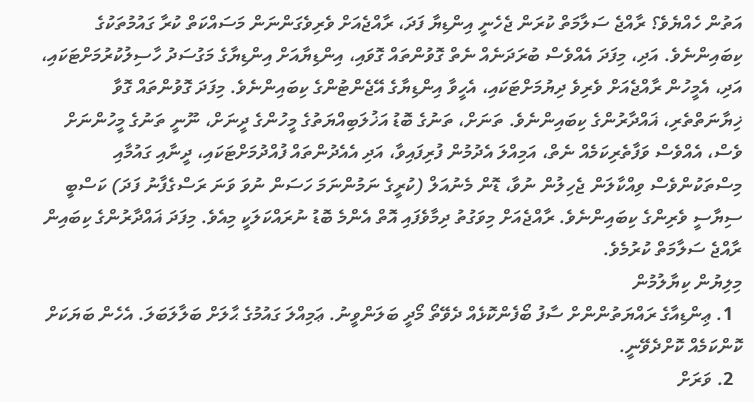އަތުން ހެއްޔެވެ؟ ރާއްޖެ ސަލާމަތް ކުރަން ޖެހެނީ އިންޑިޔާ ފަދަ، ރާއްޖެއަށް ވެރިވެގަންނަން މަސައްކަތް ކުރާ ގައުމުތަކުގެ ކިބައިންނެވެ. އަދި، މިފަދަ އެއްވެސް ބުރަދަނެއް ނެތް ގޮވުންތައް ގޮވައި، އިންޑިޔާއަށް އިންޑިޔާގެ މަގުސަދު ހާސިލުކުރުމަށްޓަކައި، އަދި، އެމީހުން ރާއްޖެއަށް ވެރިވެ ދިޔުމަށްޓަކައި، އެހީވާ އިންޑިޔާގެ އޭޖެންޓުންގެ ކިބައިންނެވެ. މިފަދަ ގޮވުންތައް ގޮވާ ޚިޔާނަތްތެރި، ޣައްދާރުންގެ ކިބައިންނެވެ. ތަނަށް، ތަނުގެ ބޮޑު އަޚުލަބިއްޔަތުގެ މީހުންގެ ދީނަށް، ނޫނީ ތަނުގެ މީހުންނަށް ވެސް، އެއްވެސް ވަފާތެރިކަމެއް ނެތް، އަމިއްލަ އެދުމުން ފުރިފައިވާ، އަދި އެއެދުންތައް ފުއްދުމަށްޓަކައި، ދީނާއި ގައުމާއި މިސްތަކުންވެސް ވިއްކާލަން ޖެހިލުން ނުވާ، ޑޮން މެނުއަލް (ކުރީގެ ނަމުންނަމަ ހަސަން ނުވަ ވަނަ ރަސްގެފާނު ފަދަ) ކަސްބީ ސިޔާސީ ވެރިންގެ ކިބައިންނެވެ. ރާއްޖެއަށް މިވަގުތު ދިމާވެފައި އޮތް އެންމެ ބޮޑު ނުރައްކަލަކީ މިއެވެ. މިފަދަ ޣައްދާރުންގެ ކިބައިން ރާއްޖެ ސަލާމަތް ކުރުމެވެ.
މިލިޔުން ކިޔާލުމުން
  1. ޢިންޑިއާގެ ރައްޔަތުންންށް ސާފު ބޯފެންކޮޅެއް ދެވޭތޯ މޯދީ ބަލަންވީނު. ޢަމިއްލަ ގައުމުގެ ޙާލަށް ބަލާލަބަލަ. އެހެން ބަޔަކަށް ކޮންކަމެއް ކޮށްދެވޭނީ.
  2. ވަރަށް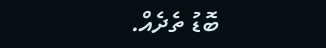ބޮޑު ތެދެއް.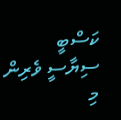ކަސްބީ ސިޔާސީ ވެރިން މި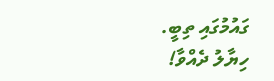ގައުމުގައި ތިބީ.
ހިޔާލު ދެއްވާ!